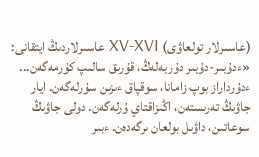(عاسىرلار تولعاۋى) XV-XVI عاسىرلاردىڭ ايتقانى: «ءدۇبىر-دۇبىر دۇربەلەڭ، قۇرىق سالىپ كۇرمەگەن... ءدۇرداراز بوپ زامانا، سوقپاق ءىزىن سۇرلەگەن. ايار جاۋىڭ تەرىستەن، اڭىزاقتاي ۇرلەگەن. دولى جاۋىڭ سوعاتىن، داۋىل بولعان ىرگەدەن. ءبىر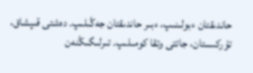حاندىقتان ءبولىنىپ، ءبىر حاندىقتان جەڭىلىپ. دەشتى قىپشاق، تۇركىستان، جاتتى وتقا كومىلىپ. تىرلىگىڭنەن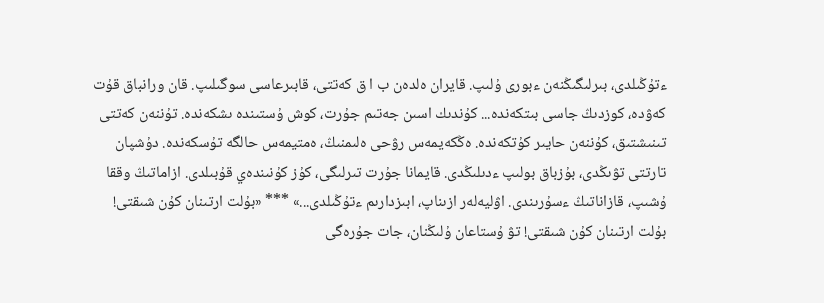ءتۇڭىلدى، بىرلىگىڭنەن ءبورى ۇلىپ. قايران ەلدەن ب ا ق كەتتى، قابىرعاسى سوگىلىپ. قان ورانباق قۇت كەۋدە، كوزدىڭ جاسى بىتكەندە... كۇندىك اسىن جەتىم جۇرت، كوش ۇستىندە ىشكەندە. تۇننەن كەتتى تىنىشتىق، كۇننەن حايىر كۇتكەندە. ەڭكەيمەس رۋحى ەلىمنىڭ، ەمتيمەس حالگە تۇسكەندە. دۇشپان تارتتى تۋىڭدى، بۇزباق بولىپ ءدىلىڭدى. قايمانا جۇرت تىرلىگى، كۇز كۇنىندەي قۇبىلدى. ازاماتىڭ وققا ۇشىپ، قازاناتىڭ ءسۇرىندى. اۋليەلەر ازىناپ، ابىزدارىم ءتۇڭىلدى...» *** «بۇلت ارتىنان كۇن شىقتى! بۇلت ارتىنان كۇن شىقتى! تۋ ۇستاعان ۇلىڭنان، جات جۇرەگى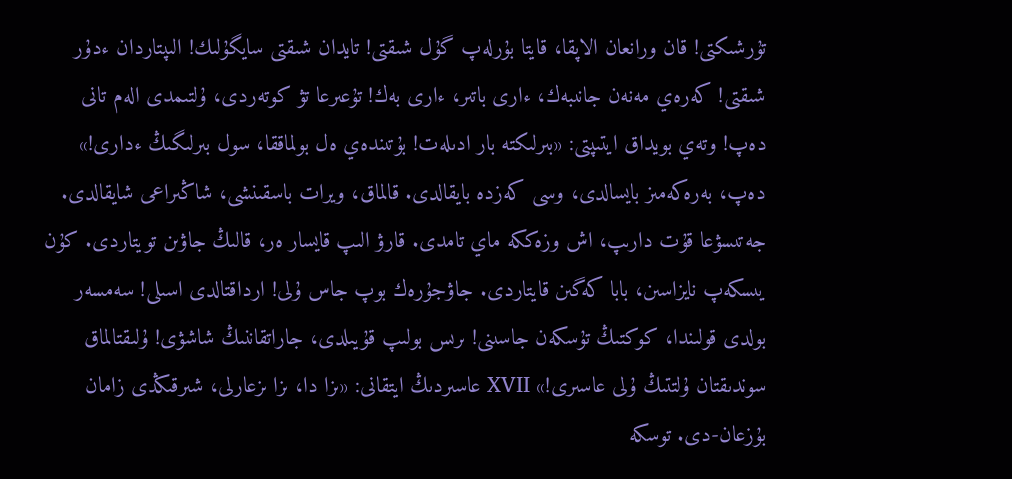تۇرشىكتى! قان ورانعان الاپقا، قايتا بۇرلەپ گۇل شىقتى! تايدان شىقتى سايگۇلىك! الىپتاردان ءدۇر شىقتى! كەرەي مەنەن جانىبەك، ءارى باتىر، ءارى بەك! تۇعىرعا تۋ كوتەردى، ۇلتىمدى الەم تانى دەپ! وتەي بويداق ايتىپتى: «بىرلىكتە بار ادىلەت! بۇتىندەي ەل بولماققا، سول بىرلىگىڭ ءدارى!» دەپ، بەرەكەمىز بايسالدى، وسى كەزدە بايقالدى. قالماق، ويرات باسقىنشى، شاڭىراعى شايقالدى. جەتىسۋعا قۇت دارىپ، اش وزەككە ماي تامدى. قارۋ الىپ قايسار ەر، قالىڭ جاۋىن تويتاردى. كۇن يىسكەپ نايزاسىن، بابا كەگىن قايتاردى. جاۋجۇرەك بوپ جاس ۇلى! ارداقتالدى اسىلى! سەمسەر بولدى قولىندا، كوكتىڭ تۇسكەن جاسىنى! ىرىس بولىپ قۇيىلدى، جاراتقاننىڭ شاشۋى! ۇلىقتالماق سوندىقتان ۇلتتىڭ ۇلى عاسىرى!» XVII عاسىردىڭ ايتقانى: «ىزا دا، ىزا ىزعارلى، شىرقىڭدى زامان بۇزعان-دى. توسكە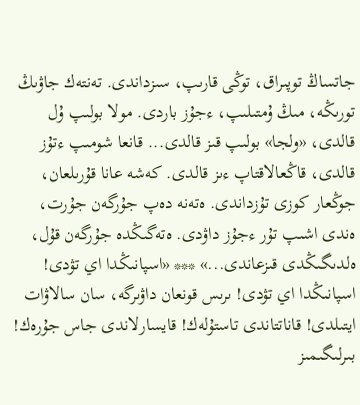جاتساڭ توپىراق، توڭى قارىپ، سىزداندى. تەنتەك جاۋىڭ تورىڭە، مىڭ ۇمتىلىپ، ءجۇز باردى. مولا بولىپ ۇل قالدى، «ولجا» بولىپ قىز قالدى... قانعا شومىپ ءتۇز قالدى، قاڭعالاقتاپ ءىز قالدى. كەشە عانا قۇرىلعان، جوڭعار كوزى تۇزداندى. ەتەنە دەپ جۇرگەن جۇرت، ەندى اشىپ تۇر ءجۇز داۋدى. ەتەگىڭدە جۇرگەن قۇل، ەلدىگىڭدى قىزعاندى...» *** «اسپانىڭدا اي تۋدى! اسپانىڭدا اي تۋدى! ىرىس قونعان داۋىرگە، سان سالاۋات ايتىلدى! قاناتتاندى تاستۇلەك! قايسارلاندى جاس جۇرەك! بىرلىگىمىز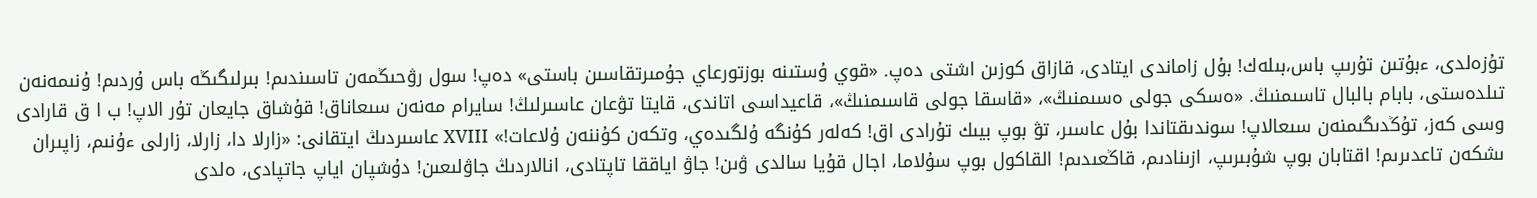تۇزەلدى، ءبۇتىن تۇرىپ باس،بىلەك! بۇل زاماندى ايتادى، قازاق كوزىن اشتى دەپ. «قوي ۇستىنە بوزتورعاي جۇمىرتقاسىن باستى» دەپ! سول رۋحىڭمەن تاسىندىم! بىرلىگىڭە باس ۇردىم! ۇنىمەنەن تىلدەستى، بابام بالبال تاسىمنىڭ. «ەسكى جولى ەسىمنىڭ»، «قاسقا جولى قاسىمنىڭ»، قاعيداسى اتاندى، قايتا تۋعان عاسىرلىڭ! سايرام مەنەن سىعاناق! قۇشاق جايعان تۇر الاپ! ب ا ق قارادى وسى كەز، تۇڭدىگىمنەن سىعالاپ! سوندىقتاندا بۇل عاسىر، تۋ بوپ بيىك تۇرادى اق! كەلەر كۇنگە ۇلگىدەي، وتكەن كۇننەن ۇلاعات!» XVIII عاسىردىڭ ايتقانى: «زارلا دا، زارلا، زارلى ءۇنىم، زاپىران ىشكەن تاعدىرىم! اقتابان بوپ شۇبىرىپ، ازىنادىم، قاڭعىدىم! القاكول بوپ سۇلاما، اجال قۇيا سالدى ۋىن! جاۋ اياققا تاپتادى، انالاردىڭ جاۋلىعىن! دۇشپان اياپ جاتپادى، ەلدى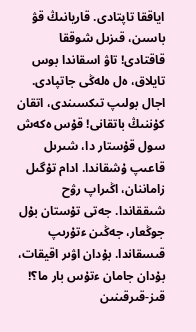اياققا تاپتادى. قاريانىڭ قۋ باسىن، قىزىل شوققا قاقتادى! تاۋ اسقاندا بوس تايلاق، ەل ەلەڭى جاتپادى. اجال بولىپ تىكسىندى، اتقان كۇننىڭ باتقانى! قۇس ەكەش سول قۇستار دا، شىرىل قاعىپ ۇشقاندا. ادام تۇگىل زاماننان، اڭىراپ رۋح شىققاندا. جەتى تۇستان بۇل جوڭعار، جەڭىن ءتۇرىپ قىسقاندا. بۇدان اۋىر اقيقات، بۇدان جامان ءتۇس بار ما؟! قىز-قىرقىنىن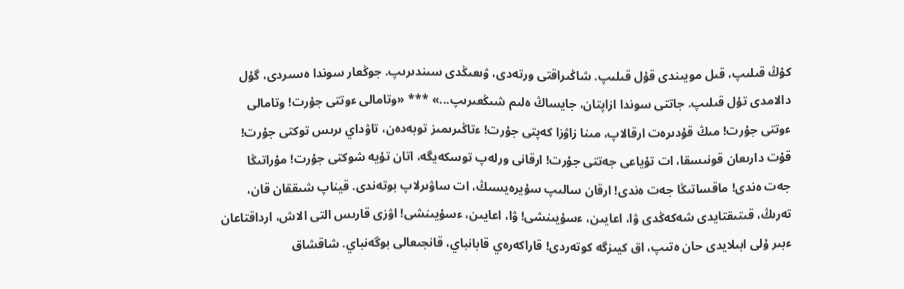كۇڭ قىلىپ، قىل مويىندى قۇل قىلىپ. شاڭىراقتى ورتەدى، ۋىعىڭدى سىندىرىپ. جوڭعار سوندا ەسىردى، گۇل دالامدى تۇل قىلىپ. جاتتى سوندا ازاپتان، جايساڭ ەلىم شىڭعىرىپ...» *** «وتامالى ءوتتى جۇرت! وتامالى ءوتتى جۇرت! مىڭ قۇدىرەت ارقالاپ، مىنا زاۋزا كەپتى جۇرت! ءتاڭىرىمىز توبەدەن، تاۋداي ىرىس توكتى جۇرت! قۇت دارىعان قونىسقا، ات تۇياعى جەتتى جۇرت! ارقانى ورلەپ توسكەيگە، اتان تۇيە شوكتى جۇرت! مۇراتىڭا جەت ەندى! ماقساتىڭا جەت ەندى! ارقان سالىپ سۇيرەيسىڭ، ات ساۋىرلاپ بوتەندى. قيناپ شىققان قان، تەرىڭ، قىتىقتايدى شەكەڭدى ۋا، اعايىن، ءسۇيىنشى! ۋا، اعايىن، ءسۇيىنشى! اۋزى قارىس التى الاش، ارداقتاعان ءبىر ۇلى ابىلايدى حان ەتىپ، اق كيىزگە كوتەردى! قاراكەرەي قابانباي، قانجىعالى بوگەنباي. شاقشاق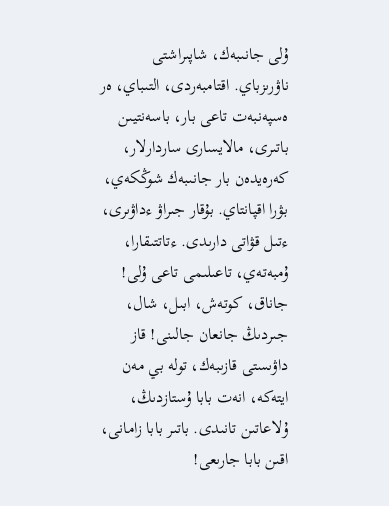ۇلى جانىبەك، شاپىراشتى ناۋرىزباي. اقتامبەردى، التىباي، ەر ەسپەنبەت تاعى بار، باسەنتيىن باتىرى، مالايسارى ساردارلار، كەرەيدەن بار جانىبەك شوڭكەي، بۋرا اقپانتاي. بۇقار جىراۋ ءداۋىرى، ءتىل قۋاتى دارىدى. ءتاتتىقارا، ۇمبەتەي، تاعىلىمى تاعى ۇلى! جاناق، كوتەش، ابىل، شال، جىردىڭ جانعان جالىنى! قاز داۋىستى قازىبەك، تولە بي مەن ايتەكە، انەت بابا ۇستازدىڭ، ۇلاعاتىن تانىدى. باتىر بابا زامانى، اقىن بابا جارىعى!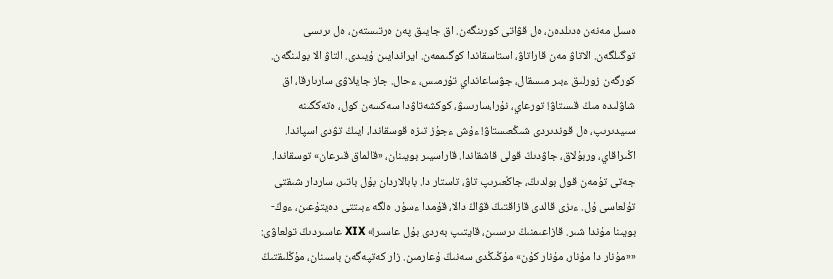ەسىل مەنەن ەدىلدەن، ەل قۋاتى كورىنگەن. اق جايىق پەن ەرتىستەن، ەل ىرىسى توگىلگەن. الاتاۋ مەن قاراتاۋ، استاسقاندا كوگىممەن. ايراندايىن ۇيىدى. التاۋ الا بولىنگەن. كورگەن زورلىق ءبىر مىسقال، جۋساعانداي تۇرمىس، ءحال. جاز جايلاۋى سارىارقا، اق شاۋلىدە مىڭ قىستاۋ! تورعاي، نۇرا،سارىسۋ، كوكشەتاۋدا سەكسەن كول، ەتەكگىنە سىيدىرىپ، ەل قوندىردى شىڭعىستاۋ! ءۇش ءجۇز تىزە قوسقاندا، ايىڭ تۋدى اسپاندا. اڭىراقاي، وربۇلاق، جاۋدىڭ قولى قاشقاندا. قاراسيىر بويىنان، «قالماق قىرعان» توسقاندا. جەتى تۇمەن قول بولدىڭ، جاڭعىرىپ تاۋ، تاستار دا. بابالاردان بۇل باتىر، ساردار شىقتى تۇلعاسى ۇل. ءىزى قالدى قازاقتىڭ قۋاڭ دالا، قۇمدا ءسۇر. ەلگە ءبىتتى دەيتۇعىن، ءوڭ-بويىنا مۇندا شىر. قازاعىمنىڭ ىرىسىن، قايتىپ بەردى بۇل عاسىر!» XIX عاسىردىڭ تولعاۋى: ««مۇنار دا مۇنار، مۇنار كۇن» مۇڭىڭدى سەنىڭ ۇعارمىن. زار كەتپەگەن باسىنان، مۇڭلىقتىڭ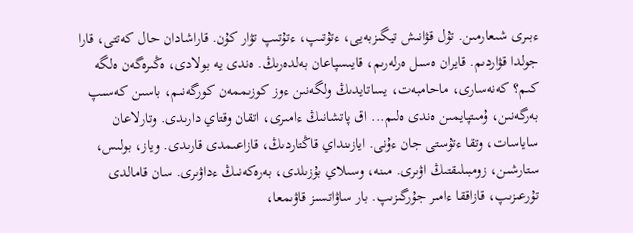ءبىرى شىعارمىن. تۇل قۋانىش تيگىزبەيى، ءتۇتىپ، ءتۇتىپ تۋار كۇن. قاراشادان حال كەتتى، قارا جولدا قۋاردىم. قايران ەسىل ەرلەرىم، قايىسپاعان بەلدەرىڭ. ەندى يە بولادى، ەڭىرەگەن ەلگە كىم؟ كەنەسارى، ماحامبەت، يساتايدىڭ ولگەنىن ءوز كوزىممەن كورگەنىم، باسىن كەسىپ بەرگەنىن، ۇمىتپايمىن ەندى ەلىم... اق پاتشانىڭ ءامىرى، اتقان وقتاي دارىدى. وتارلاعان ساياسات، وتقا ءتۇستى جان ءۇنى. ايازىنداي قاڭتاردىڭ، قازاعىمدى قارىدى. وياز، بولىس، ستارشىن، زومبىلىقتىڭ اۋىرى. مىنە، وسىلاي بۇزىلدى، بەرەكەنىڭ ءداۋىرى. سان قامالدى تۇرعىزىپ، قازاققا ءامىر جۇرگىزىپ. بار ساۋاتسىز قاۋىمعا،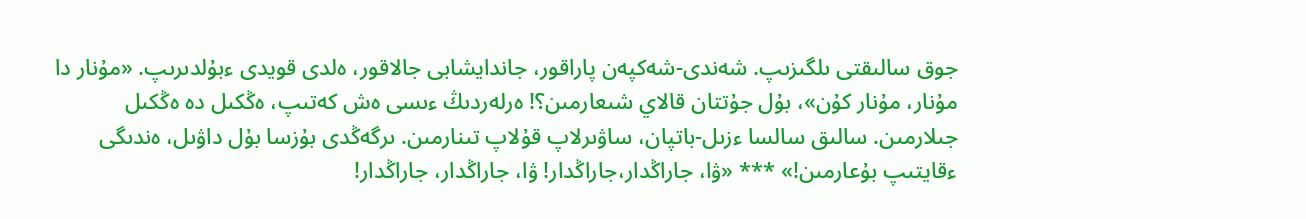جوق سالىقتى ىلگىزىپ. شەندى-شەكپەن پاراقور، جاندايشابى جالاقور، ەلدى قويدى ءبۇلدىرىپ. «مۇنار دا مۇنار، مۇنار كۇن»، بۇل جۇتتان قالاي شىعارمىن؟! ەرلەردىڭ ءىسى ەش كەتىپ، ەڭكىل دە ەڭكىل جىلارمىن. سالىق سالسا ءزىل-باتپان، ساۋىرلاپ قۇلاپ تىنارمىن. ىرگەڭدى بۇزسا بۇل داۋىل، ەندىگى ءقايتىپ بۇعارمىن!» *** «ۋا، جاراڭدار،جاراڭدار! ۋا، جاراڭدار، جاراڭدار!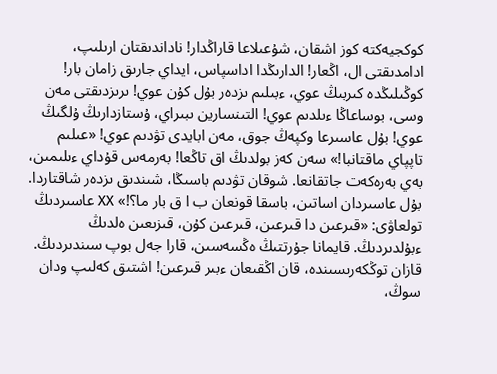كوكجيەكتە كوز اشقان، شۇعىلاعا قاراڭدار! ناداندىقتان ارىلىپ، ادامدىقتى ال، اڭعار! الدارىڭدا اداسپاس، ايداي جارىق زامان بار! كوڭىلىڭدە كىربىڭ عوي، ءبىلىم ىزدەر بۇل كۇن عوي! ىرىزدىقتى مەن وسى، بوساعاڭا ءىلدىم عوي! التىنسارين ىبىراي، ۇستازدارىڭ ۇلگىڭ عوي! بۇل عاسىرعا وكپەڭ جوق، مەن ابايدى تۋدىم عوي! «عىلىم تاپپاي ماقتانبا!» سەن كەز بولدىڭ اق تاڭعا! بەرمەس قۇداي ءىلىمىن، بەي بەرەكەت جاتقانعا. شوقان تۋدىم باسىڭا، شىندىق ىزدەر شاقتاردا. بۇل عاسىردان اساتىن، باسقا قونعان ب ا ق بار ما؟!» XX عاسىردىڭ تولعاۋى: «قىرعىن دا قىرعىن، قىرعىن كۇن، قىزىعىن ەلدىڭ ءبۇلدىردىڭ. قايمانا جۇرتتىڭ ەڭسەسىن، قارا جەل بوپ سىندىردىڭ. قازان توڭكەرىسىندە، قان اڭقىعان ءبىر قىرعىن! اشتىق كەلىپ ودان سوڭ،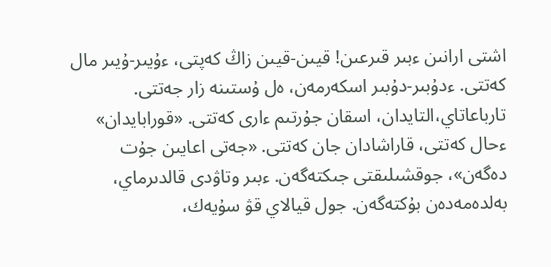اشتى ارانىن ءبىر قىرعىن! قيىن-قيىن زاڭ كەپتى، ءۇيىر-ۇيىر مال كەتتى. ءدۇبىر-دۇبىر اسكەرمەن، ەل ۇستىنە زار جەتتى. تارباعاتاي،التايدان، اسقان جۇرتىم ءارى كەتتى. «قورابايدان» ءحال كەتتى، قاراشادان جان كەتتى. «جەتى اعايىن جۇت دەگەن»، جوقشىلىقتى جىكتەگەن. ءبىر وتاۋدى قالدىرماي، بەلدەمەدەن بۇكتەگەن. جول قيالاي قۋ سۇيەك،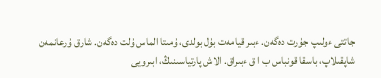جاتتى ءولىپ جۇرت دەگەن. ءبىر قيامەت بۇل بولدى، ۇمىتا الماس ۇلت دەگەن. شارق ۇرعانمەن شاپقىلاپ، باسقا قونباس ب ا ق ءبىراق. الاش پارتياسىنىڭ، ابىرويى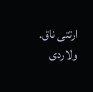ارتتى ناق. ولاردى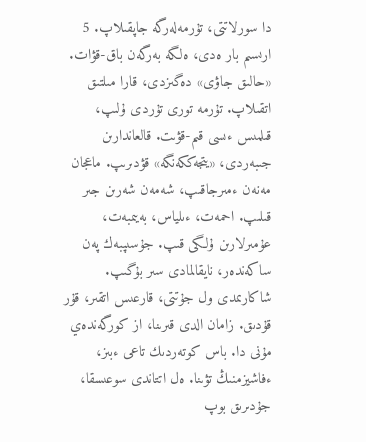دا سورلاتتى، تۇرمەلەرگە جاپقىلاپ. 5 ارىسىم بار ەدى، ەلگە بەرگەن باق-قۋات. «حالىق جاۋى» دەگىزدى، قارا مىلتىق اتقىلاپ. تۇرمە تورى تۇردى ۇلىپ، قىلمىس ءىسى قىم-قۋىت. قالعاندارىن جىبەردى، «يتجەككەنگە» قۋدىرىپ. ماعجان مەنەن ءمىرجاقىپ، شەمەن شەرىن جىر قىلىپ. احمەت، ءىلياس، بەيىمبەت، عۇمىرلارىن ۇلگى قىپ. جۇسىپبەك پەن ساكەندەر، نايقالمادى سىر بۇگىپ. شاكارىمدى ول جۇتتى، قارعىس اتقىر، قۇر قۇدىق. زامان الدى قىرىنا، از كورگەندەي مۇنى دا. باس كوتەردىك تاعى ءبىز، ءفاشيزمنىڭ تۋىنا. ەل اتتاندى سوعىسقا، جۇدىرىق بوپ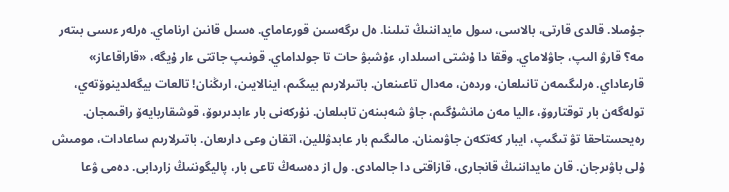جۇمىلا. قالدى قارتى، بالاسى، سول مايداننىڭ تىلىنا. ەل ىرگەسىن قورعاماي. ەسىل قانىن ارناماي. ەرلەر ءىسى بىتەر مە؟ قارۋ الىپ، جاۋلاماي. وققا دا ۇشتى اسىلدار، ءۇشبۋ حات تا جولداماي. قونىپ جاتتى ءار ۇيگە، «قاراقاعاز» قارعاداي. ەرلىگىمەن تانىلعان، وردەن، مەدال تاعىنعان. باتىرلارىم بيىگىم، اينالايىن، ارىڭنان! تالعات بيگەلدينوۆتەي، تولەگەن بار توقتاروۆ، ءاليا مەن مانشۇگىم، جاۋ شەبىنەن تابىلعان. نۇركەنى بار ءابدىرىوۆ، قوشقاربايەۆ راقىمجان. رەيحستاحقا تۋ تىگىپ، ايبار كەتكەن جاۋىمنان. مالىگىم بار عابدۋللين، اتقان وعى دارىعان. باتىرلارىم ساعادات، مومىش ۇلى باۋىرجان. قان مايداننىڭ قانجارى، قازاقتى دا جالمادى. ول از دەسەڭ تاعى بار، پاليگوننىڭ زاردابى. دەمى ۋعا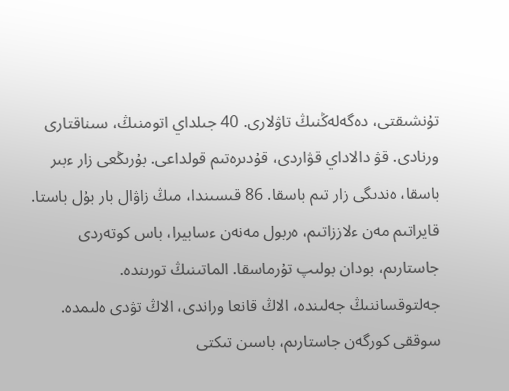تۇنشىقتى، دەگەلەڭنىڭ تاۋلارى. 40 جىلداي اتومنىڭ، سىناقتارى ورنادى. قۋ دالاداي قۋاردى، قۇدىرەتىم قولداعى. بۇرىڭعى زار ءبىر باسقا، ەندىگى زار تىم باسقا. 86 قىسىندا، مىڭ زاۋال بار بۇل باستا. قايراتىم مەن ءلاززاتىم، ەربول مەنەن ءسابيرا، باس كوتەردى جاستارىم، بودان بولىپ تۇرماسقا. الماتىنىڭ تورىندە. جەلتوقساننىڭ جەلىندە، الاڭ قانعا وراندى، الاڭ تۋدى ەلىمدە. سوققى كورگەن جاستارىم، باسىن تىكتى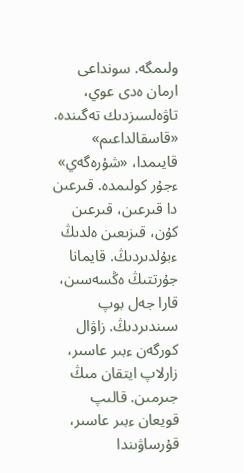ولىمگە. سونداعى ارمان ەدى عوي، تاۋەلسىزدىك تەگىندە. «قاسقالداعىم» قايىمدا، «شۇرەگەي» ءجۇر كولىمدە. قىرعىن دا قىرعىن، قىرعىن كۇن، قىزىعىن ەلدىڭ ءبۇلدىردىڭ. قايمانا جۇرتتىڭ ەڭسەسىن، قارا جەل بوپ سىندىردىڭ. زاۋال كورگەن ءبىر عاسىر، زارلاپ ايتقان مىڭ جىرمىن. قالىپ قويعان ءبىر عاسىر، قۇرساۋىندا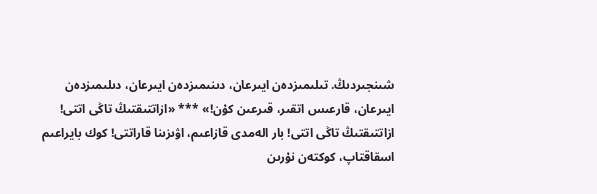شىنجىردىڭ. تىلىمىزدەن ايىرعان، دىنىمىزدەن ايىرعان، دىلىمىزدەن ايىرعان، قارعىس اتقىر، قىرعىن كۇن!» *** «ازاتتىقتىڭ تاڭى اتتى! ازاتتىقتىڭ تاڭى اتتى! بار الەمدى قازاعىم، اۋىزىنا قاراتتى! كوك بايراعىم اسقاقتاپ، كوكتەن نۇرىن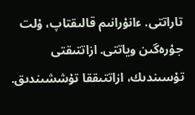تاراتتى. ءانۇرانىم قالىقتاپ، ۇلت جۇرەگىن وياتتى. ازاتتىقتى تۇسىندىك، ازاتتىققا تۇششىندىق.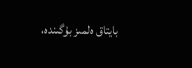بايتاق ەلمىز بۇگىندە،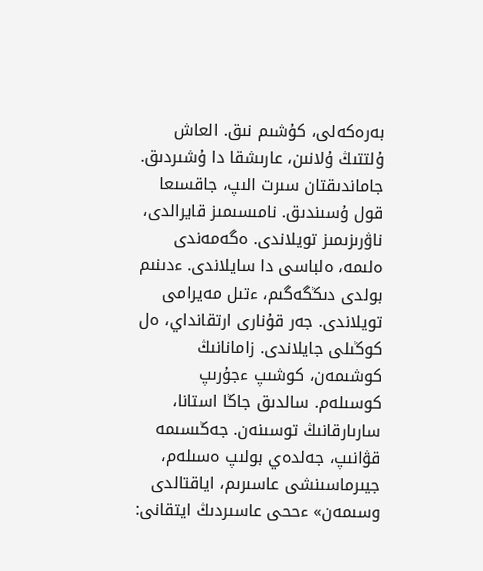بەرەكەلى، كۇشىم نىق. العاش ۇلتتىڭ ۇلانىن، عارىشقا دا ۇشىردىق. جاماندىقتان سىرت الىپ، جاقسىعا قول ۇسىندىق. نامىسىمىز قايرالدى، ناۋرىزىمىز تويلاندى. ەگەمەندى ەلىمە، ەلباسى دا سايلاندى. ءدىنىم بولدى دىڭگەگىم، ءتىل مەيرامى تويلاندى. جەر قۇنارى ارتقانداي، ەل كوڭىلى جايلاندى. زامانانىڭ كوشىمەن، كوشىپ ءجۇرىپ كوسىلەم. سالدىق جاڭا استانا، سارىارقانىڭ توسىنەن. جەڭىسىمە قۋانىپ، جەلدەي بولىپ ەسىلەم، جيىرماسىنشى عاسىرىم، اياقتالدى وسىمەن» ءححى عاسىردىڭ ايتقانى: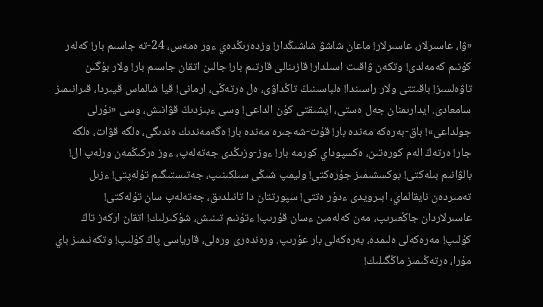«ۋا، عاسىرلار، عاسىرلار! ماعان شاشۋ شاشىڭدار! وزدەرىڭدەي ءور ەمەس، 24-تە جاسىم بار! كەلەر كۇنىم كەمەلدى! وتكەن ۋاقىت اسىلدار! قازىنالى قارتىم بار! جالىن اتقان جاسىم بار! ولار بۇگىن تاۋەلسىز! باقىتتى ولار راسىندا! ەلباسىنىڭ تاڭداۋى، ەل ەرتەڭى، ارمانى! قيا شالماس قيىردا، قىرانىمىز سامعادى. ايدارىمنان جەل ەستى، ايشىقتى كۇن الداعى! وسى ءبىزدىڭ قۋانىش، وسى «نۇرلى جولداعى»! باق-بەرەكە مەندە بار! قۇت-شەجىرە مەندە بار! ەگەمەندىك ەندىگى، ەلگە قۋات، ەلگە جار! ەرتەڭ الەم كورەتىن، ەكسپوداي كورمە بار! ءوز-وزىڭدى جەتەلەپ، ءوز ەركىڭمەن ورلەپ ال! بالۋانىم بىلەكتى! بوكسشىمىز جۇرەكتى! وليمپ شىڭى سىلكىنىپ، جەتىستىگىم تۇلەپتى! ءزىل تەمىردەن نايقالماي، ابىرويدى ءدۇر ەتتى! سپورتتان دا تانىلدىق، جەتەلەپ سان تۇلەكتى! عاسىرلاردان جاڭعىرىپ، مەن كەلەمىن ءسان قۇرىپ! ءتۇنىم تىنىش، شۇكىرلىك! اتقان اركەز تاڭ كۇلىپ! مەرەكەلى ەلىمدە، بەرەكەلى بار عۇرىپ. ورەندەرى ورەلى، قارياسى پاڭ كۇلىپ! وتكەنىمىز باي مۇرا، ەرتەڭىمىز ماڭگىلىك!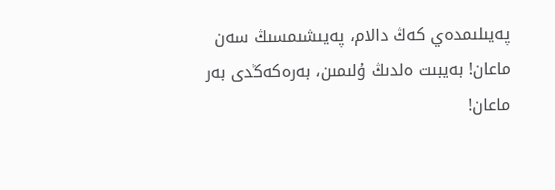پەيىلىمدەي كەڭ دالام، پەيىشىمسىڭ سەن ماعان! بەيبىت ەلدىڭ ۇلىمىن، بەرەكەڭدى بەر ماعان!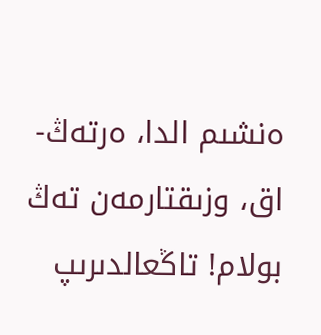ەنشىم الدا، ەرتەڭ-اق، وزىقتارمەن تەڭ بولام! تاڭعالدىرىپ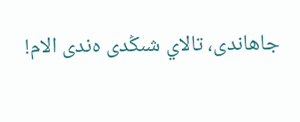جاھاندى، تالاي شىڭدى ەندى الام!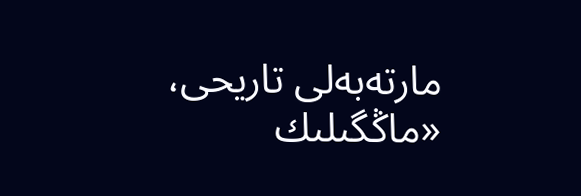مارتەبەلى تاريحى، «ماڭگىلىك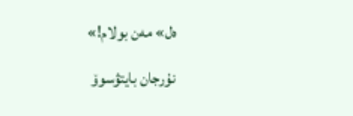ەل» مەن بولام!»

نۇرجان بايتۋسوۆ